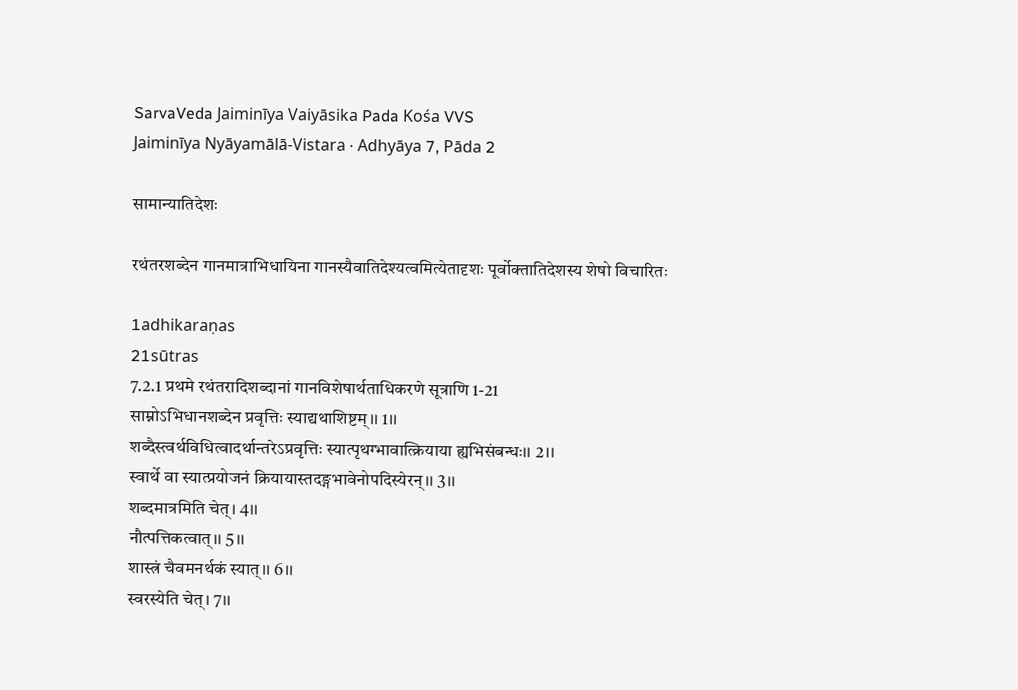SarvaVeda Jaiminīya Vaiyāsika Pada Kośa VVS
Jaiminīya Nyāyamālā-Vistara · Adhyāya 7, Pāda 2

सामान्यातिदेशः

रथंतरशब्देन गानमात्राभिधायिना गानस्यैवातिदेश्यत्वमित्येतादृशः पूर्वोक्तातिदेशस्य शेषो विचारितः

1adhikaraṇas
21sūtras
7.2.1 प्रथमे रथंतरादिशब्दानां गानविशेषार्थताधिकरणे सूत्राणि 1-21
साम्नोऽभिधानशब्देन प्रवृत्तिः स्याद्यथाशिष्टम्।। 1।।
शब्दैस्त्वर्थविधित्वादर्थान्तरेऽप्रवृत्तिः स्यात्पृथग्भावात्क्रियाया ह्यभिसंबन्धः।। 2।।
स्वार्थे वा स्यात्प्रयोजनं क्रियायास्तदङ्गभावेनोपदिस्येरन्।। 3।।
शब्दमात्रमिति चेत्। 4।।
नौत्पत्तिकत्वात्।। 5।।
शास्त्रं चैवमनर्थकं स्यात्।। 6।।
स्वरस्येति चेत्। 7।।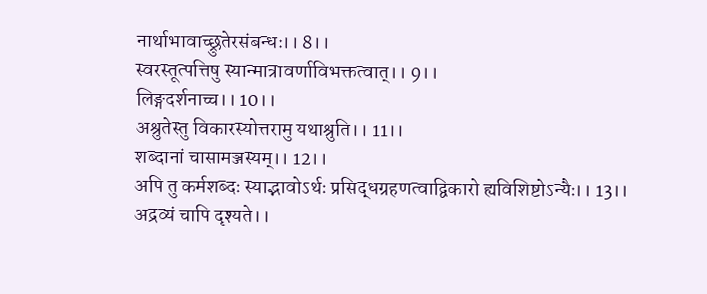नार्थाभावाच्छ्रुतेरसंबन्धः।। 8।।
स्वरस्तूत्पत्तिषु स्यान्मात्रावर्णाविभक्तत्वात्।। 9।।
लिङ्गदर्शनाच्च।। 10।।
अश्रुतेस्तु विकारस्योत्तरामु यथाश्रुति।। 11।।
शब्दानां चासामञ्जस्यम्।। 12।।
अपि तु कर्मशब्दः स्याद्भावोऽर्थः प्रसिद्धग्रहणत्वाद्विकारो ह्यविशिष्टोऽन्यैः।। 13।।
अद्रव्यं चापि दृश्यते।।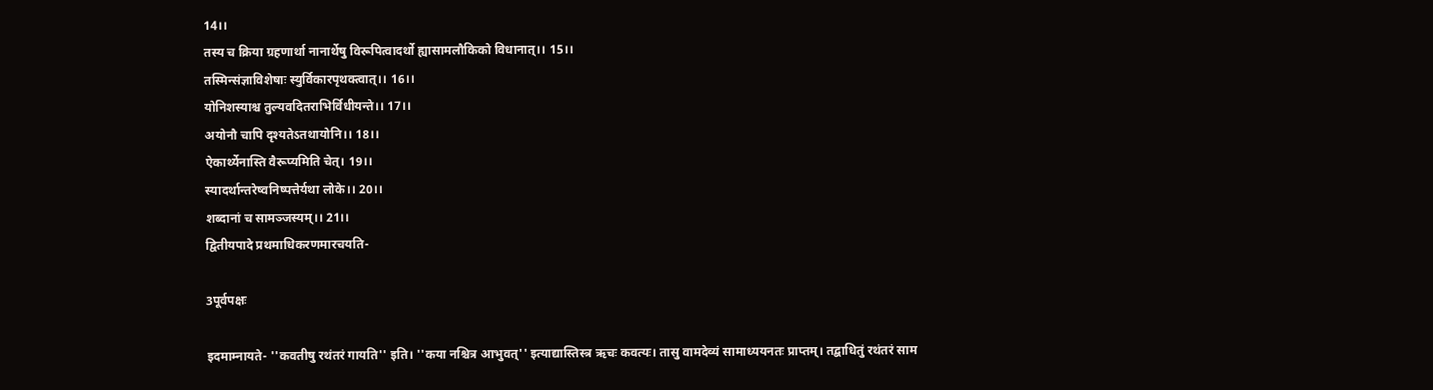14।।
तस्य च क्रिया ग्रहणार्था नानार्थेषु विरूपित्वादर्थो ह्यासामलौकिको विधानात्।। 15।।
तस्मिन्संज्ञाविशेषाः स्युर्विकारपृथक्त्वात्।। 16।।
योनिशस्याश्च तुल्यवदितराभिर्विधीयन्ते।। 17।।
अयोनौ चापि दृश्यतेऽतथायोनि।। 18।।
ऐकार्थ्येनास्ति वैरूप्यमिति चेत्। 19।।
स्यादर्थान्तरेष्वनिष्पत्तेर्यथा लोके।। 20।।
शब्दानां च सामञ्जस्यम्।। 21।।
द्वितीयपादे प्रथमाधिकरणमारचयति-

3पूर्वपक्षः

इदमाम्नायते- ''कवतीषु रथंतरं गायति'' इति। ''कया नश्चित्र आभुवत्'' इत्याद्यास्तिस्त्र ऋचः कवत्यः। तासु वामदेव्यं सामाध्ययनतः प्राप्तम्। तद्बाधितुं रथंतरं साम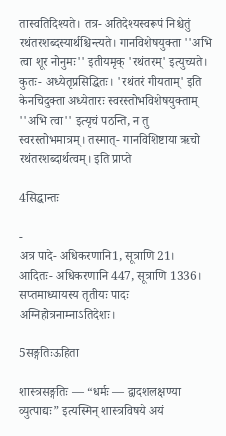तास्वतिदिश्यते। तत्र- अतिदेश्यस्वरूपं निश्चेतुं रथंतरशब्दस्यार्थश्चिन्त्यते। गानविशेषयुक्ता ''अभि त्वा शूर नोनुमः'' इतीयमृक् 'रथंतरम्' इत्युच्यते। कुतः- अध्येतृप्रसिद्धितः। 'रथंतरं गीयताम्' इति केनचिदुक्ता अध्येतारः स्वरस्तोभविशेषयुक्ताम् ''अभि त्वा'' इत्यृचं पठन्ति, न तु स्वरस्तोभमात्रम्। तस्मात्- गानविशिष्टाया ऋचो रथंतरशब्दार्थत्वम्। इति प्राप्ते

4सिद्धान्तः

-
अत्र पादे- अधिकरणानि1, सूत्राणि 21।
आदितः- अधिकरणानि 447, सूत्राणि 1336।
सप्तमाध्यायस्य तृतीयः पादः
अग्निहोत्रनाम्नाऽतिदेशः।

5सङ्गतिःऊहिता

शास्त्रसङ्गतिः — “धर्मः — द्वादशलक्षण्या व्युत्पाद्यः” इत्यस्मिन् शास्त्रविषये अयं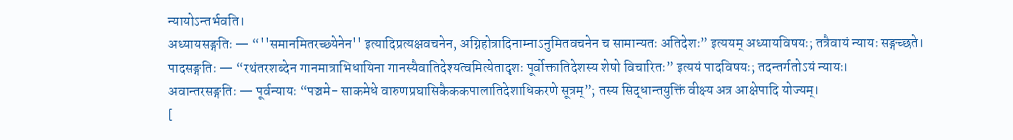न्यायोऽन्तर्भवति।
अध्यायसङ्गतिः — “''समानमितरच्छ्येनेन'' इत्यादिप्रत्यक्षवचनेन, अग्निहोत्रादिनाम्नाऽनुमितवचनेन च सामान्यतः अतिदेशः” इत्ययम् अध्यायविषयः; तत्रैवायं न्यायः सङ्गच्छते।
पादसङ्गतिः — “रथंतरशब्देन गानमात्राभिधायिना गानस्यैवातिदेश्यत्वमित्येतादृशः पूर्वोक्तातिदेशस्य शेषो विचारितः” इत्ययं पादविषयः; तदन्तर्गतोऽयं न्यायः।
अवान्तरसङ्गतिः — पूर्वन्यायः “पञ्चमे- साकमेधे वारुणप्रघासिकैककपालातिदेशाधिकरणे सूत्रम्”; तस्य सिद्धान्तयुक्तिं वीक्ष्य अत्र आक्षेपादि योज्यम्।
[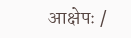आक्षेपः /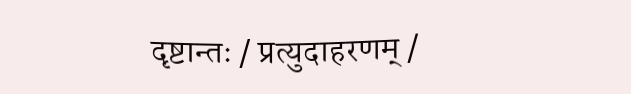दृष्टान्तः / प्रत्युदाहरणम् /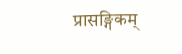प्रासङ्गिकम्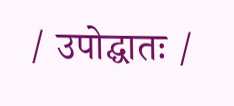/ उपोद्घातः /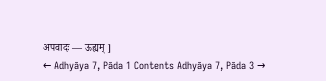अपवादः — ऊह्यम् ]
← Adhyāya 7, Pāda 1 Contents Adhyāya 7, Pāda 3 →